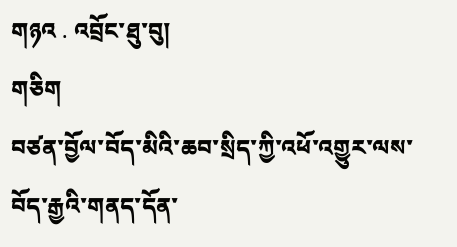གཉའ . འབྲོང་ཐུ་བུ།
གཅིག
བཙན་བྱོལ་བོད་མིའི་ཆབ་སྲིད་ཀྱི་འཕོ་འགྱུར་ལས་བོད་རྒྱའི་གནད་དོན་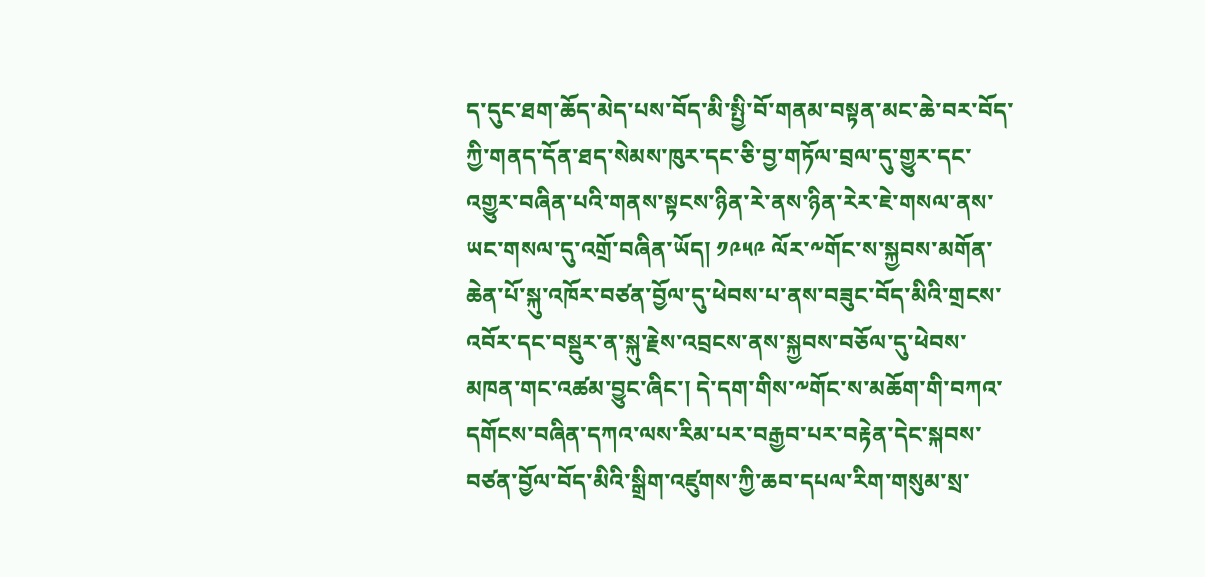ད་དུང་ཐག་ཆོད་མེད་པས་བོད་མི་སྤྱི་བོ་གནམ་བསྟན་མང་ཆེ་བར་བོད་ཀྱི་གནད་དོན་ཐད་སེམས་ཁུར་དང་ཅི་བྱ་གཏོལ་བྲལ་དུ་གྱུར་དང་འགྱུར་བཞིན་པའི་གནས་སྟངས་ཉིན་རེ་ནས་ཉིན་རེར་ཇེ་གསལ་ནས་ཡང་གསལ་དུ་འགྲོ་བཞིན་ཡོད། ༡༩༥༩ ལོར་༸གོང་ས་སྐྱབས་མགོན་ཆེན་པོ་སྐུ་འཁོར་བཙན་བྱོལ་དུ་ཕེབས་པ་ནས་བཟུང་བོད་མིའི་གྲངས་འབོར་དང་བསྡུར་ན་སྐུ་རྗེས་འབྲངས་ནས་སྐྱབས་བཅོལ་དུ་ཕེབས་མཁན་གང་འཚམ་བྱུང་ཞིང་། དེ་དག་གིས་༸གོང་ས་མཆོག་གི་བཀའ་དགོངས་བཞིན་དཀའ་ལས་རིམ་པར་བརྒྱབ་པར་བརྟེན་དེང་སྐབས་བཙན་བྱོལ་བོད་མིའི་སྒྲིག་འཛུགས་ཀྱི་ཆབ་དཔལ་རིག་གསུམ་སྲ་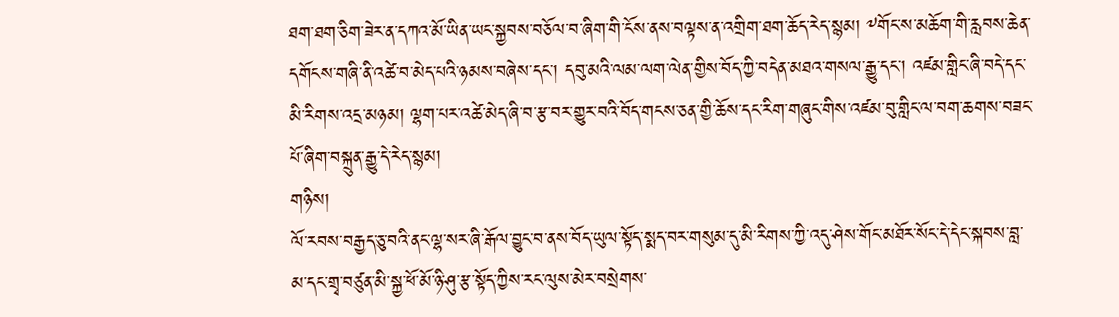ཐག་ཐག་ཅིག་ཟེར་ན་དཀའ་མོ་ཡིན་ཡང་སྐྱབས་བཅོལ་བ་ཞིག་གི་ངོས་ནས་བལྟས་ན་འགྲིག་ཐག་ཆོད་རེད་སྙམ། ༸གོང་ས་མཆོག་གི་རླབས་ཆེན་དགོངས་གཞི་ནི་འཚེ་བ་མེད་པའི་ཉམས་བཞེས་དང་། དབུ་མའི་ལམ་ལག་ལེན་གྱིས་བོད་ཀྱི་བདེན་མཐའ་གསལ་རྒྱུ་དང་། འཛམ་གླིང་ཞི་བདེ་དང་མི་རིགས་འདྲ་མཉམ། ལྷག་པར་འཚེ་མེད་ཞི་བ་རྩ་བར་གྱུར་བའི་བོད་གངས་ཅན་གྱི་ཆོས་དང་རིག་གཞུང་གིས་འཛམ་བུ་གླིང་ལ་བག་ཆགས་བཟང་པོ་ཞིག་བསྐྲུན་རྒྱུ་དེ་རེད་སྙམ།
གཉིས།
ལོ་རབས་བརྒྱད་ཅུ་བའི་ནང་ལྷ་སར་ཞི་རྒོལ་བྱུང་བ་ནས་བོད་ཡུལ་སྟོད་སྨད་བར་གསུམ་དུ་མི་རིགས་ཀྱི་འདུ་ཤེས་གོང་མཐོར་སོང་དེ་དེང་སྐབས་བླ་མ་དང་གྲྭ་བཙུན་མི་སྐྱ་ཕོ་མོ་ཉི་ཤུ་རྩ་སྟོད་ཀྱིས་རང་ལུས་མེར་བསྲེགས་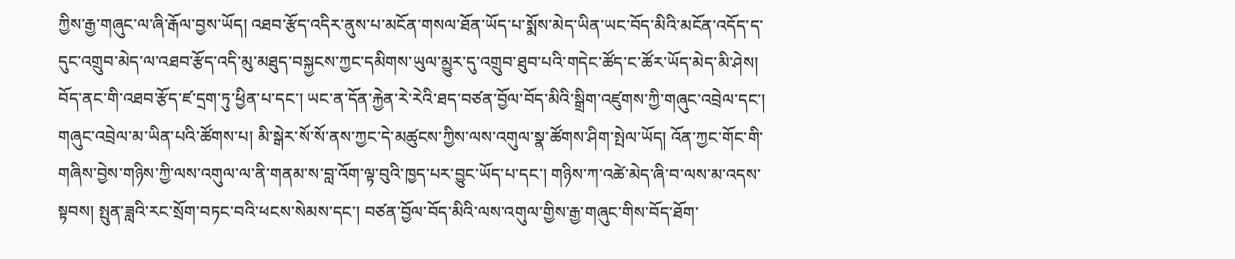ཀྱིས་རྒྱ་གཞུང་ལ་ཞི་རྒོལ་བྱས་ཡོད། འཐབ་རྩོད་འདིར་ནུས་པ་མངོན་གསལ་ཐོན་ཡོད་པ་སྨོས་མེད་ཡིན་ཡང་བོད་མིའི་མངོན་འདོད་ད་དུང་འགྲུབ་མེད་ལ་འཐབ་རྩོད་འདི་མུ་མཐུད་བསྐྱངས་ཀྱང་དམིགས་ཡུལ་མྱུར་དུ་འགྲུབ་ཐུབ་པའི་གདེང་ཚོད་ང་ཚོར་ཡོད་མེད་མི་ཤེས། བོད་ནང་གི་འཐབ་རྩོད་ཛ་དྲག་ཏུ་ཕྱིན་པ་དང་། ཡང་ན་དོན་རྐྱེན་རེ་རེའི་ཐད་བཙན་བྱོལ་བོད་མིའི་སྒྲིག་འཛུགས་ཀྱི་གཞུང་འབྲེལ་དང་། གཞུང་འབྲེལ་མ་ཡིན་པའི་ཚོགས་པ། མི་སྒེར་སོ་སོ་ནས་ཀྱང་དེ་མཚུངས་ཀྱིས་ལས་འགུལ་སྣ་ཚོགས་ཤིག་སྤེལ་ཡོད། འོན་ཀྱང་གོང་གི་གཞིས་བྱེས་གཉིས་ཀྱི་ལས་འགུལ་ལ་ནི་གནམ་ས་བླ་འོག་ལྟ་བུའི་ཁྱད་པར་བྱུང་ཡོད་པ་དང་། གཉིས་ཀ་འཚེ་མེད་ཞི་བ་ལས་མ་འདས་སྟབས། སྤུན་ཟླའི་རང་སྲོག་བཏང་བའི་ཕངས་སེམས་དང་། བཙན་བྱོལ་བོད་མིའི་ལས་འགུལ་གྱིས་རྒྱ་གཞུང་གིས་བོད་ཐོག་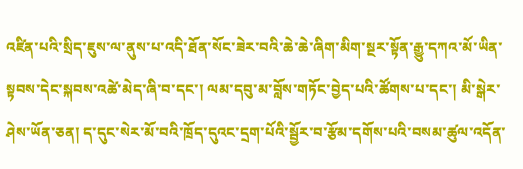འཛིན་པའི་སྲིད་ཇུས་ལ་ནུས་པ་འདི་ཐོན་སོང་ཟེར་བའི་ཆེ་ཆེ་ཞིག་མིག་སྔར་སྟོན་རྒྱུ་དཀའ་མོ་ཡིན་སྟབས་དེང་སྐབས་འཚེ་མེད་ཞི་བ་དང་། ལམ་དབུ་མ་བློས་གཏོང་བྱེད་པའི་ཚོགས་པ་དང་། མི་སྒེར་ཤེས་ཡོན་ཅན། ད་དུང་སེར་མོ་བའི་ཁྲོད་དུའང་དྲག་པོའི་སྦྱོར་བ་རྩོམ་དགོས་པའི་བསམ་ཚུལ་འདོན་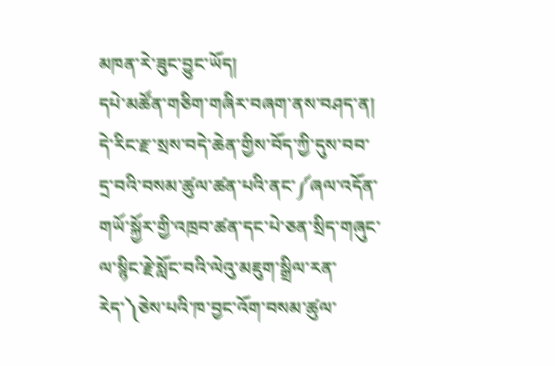མཁན་རེ་ཟུང་བྱུང་ཡོད།
དཔེ་མཚོན་གཅིག་གཞིར་བཞག་ནས་བཤད་ན། དེ་རིང་རྫ་སྲས་བདེ་ཆེན་གྱིས་བོད་ཀྱི་དུས་བབ་དྲ་བའི་བསམ་ཚུལ་ཚན་པའི་ནང་༼ཞལ་འདོན་གཡོ་སྐྱོར་གྱི་འཁྲབ་ཚན་དང་པེ་ཅན་སྲིད་གཞུང་ལ་སྙིང་རྗེ་སློང་བའི་ལེའུ་མཇུག་སྒྲིལ་རན་རེད་༽ཅེས་པའི་ཁ་བྱང་འོག་བསམ་ཚུལ་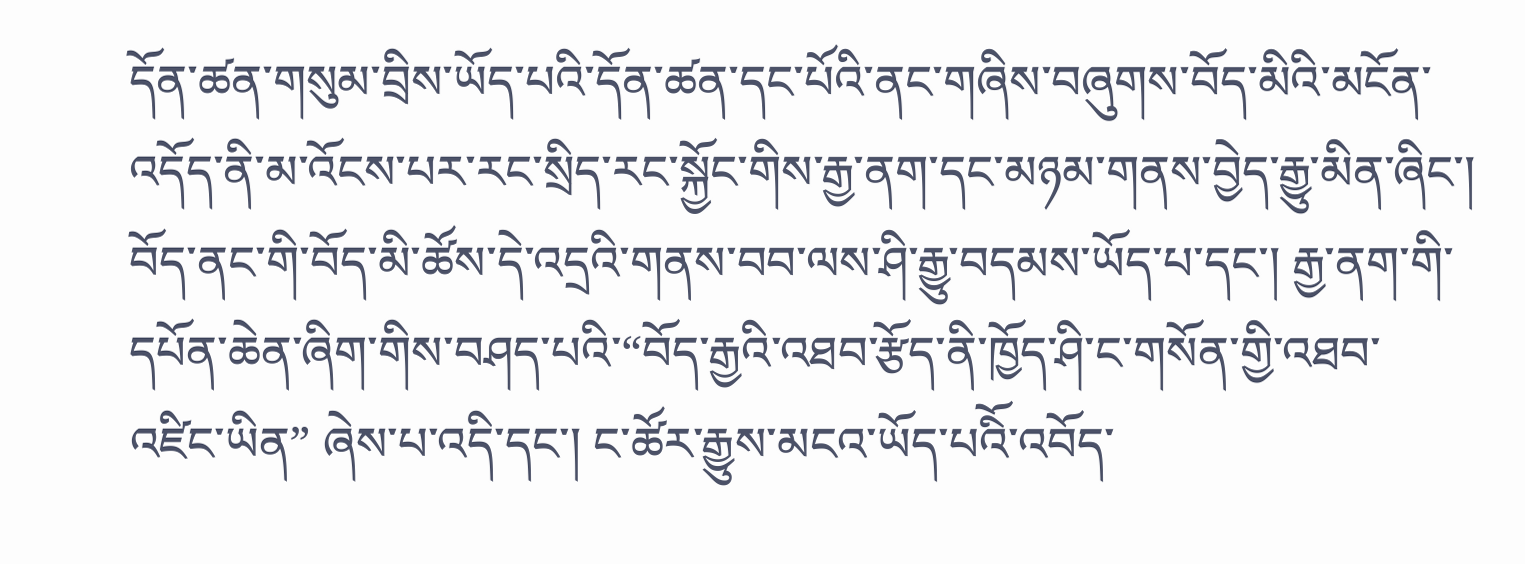དོན་ཚན་གསུམ་བྲིས་ཡོད་པའི་དོན་ཚན་དང་པོའི་ནང་གཞིས་བཞུགས་བོད་མིའི་མངོན་འདོད་ནི་མ་འོངས་པར་རང་སྲིད་རང་སྐྱོང་གིས་རྒྱ་ནག་དང་མཉམ་གནས་བྱེད་རྒྱུ་མིན་ཞིང་། བོད་ནང་གི་བོད་མི་ཚོས་དེ་འདྲའི་གནས་བབ་ལས་ཤི་རྒྱུ་བདམས་ཡོད་པ་དང་། རྒྱ་ནག་གི་དཔོན་ཆེན་ཞིག་གིས་བཤད་པའི་“བོད་རྒྱའི་འཐབ་རྩོད་ནི་ཁྱོད་ཤི་ང་གསོན་གྱི་འཐབ་འཛིང་ཡིན” ཞེས་པ་འདི་དང་། ང་ཚོར་རྒྱུས་མངའ་ཡོད་པའིོ་འབོད་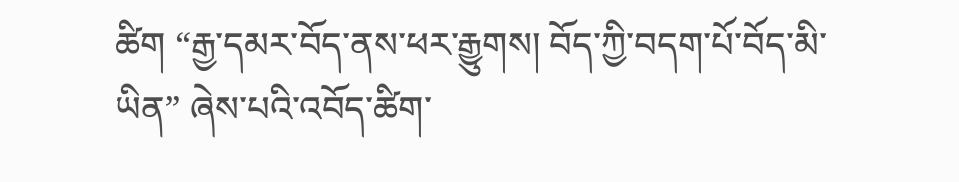ཚིག “རྒྱ་དམར་བོད་ནས་ཕར་རྒྱུགས། བོད་ཀྱི་བདག་པོ་བོད་མི་ཡིན” ཞེས་པའི་འབོད་ཚིག་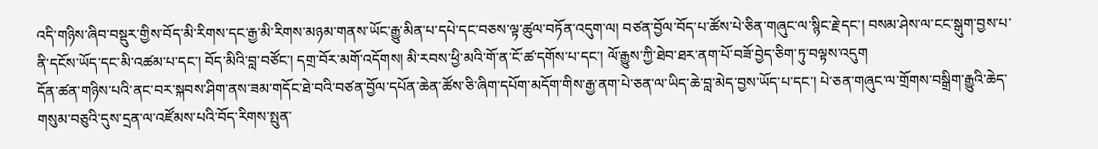འདི་གཉིས་ཞིབ་བསྡུར་གྱིས་བོད་མི་རིགས་དང་རྒྱ་མི་རིགས་མཉམ་གནས་ཡོང་རྒྱུ་མིན་པ་དཔེ་དང་བཅས་ལྟ་ཚུལ་བཏོན་འདུག་ལ། བཙན་བྱོལ་བོད་པ་ཚོས་པེ་ཅིན་གཞུང་ལ་སྙིང་རྗེ་དང་། བསམ་ཤེས་ལ་ངང་སྒུག་བྱས་པ་ནི་དངོས་ཡོད་དང་མི་འཚམ་པ་དང་། བོད་མིའི་བླ་བཙོང་། དགྲ་བོར་མགོ་འདོགས། མི་རབས་ཕྱི་མའི་གོ་ན་ངོ་ཚ་དགོས་པ་དང་། ལོ་རྒྱུས་ཀྱི་ཐེབ་ཐར་ནག་པོ་བཟོ་བྱེད་ཅིག་ཏུ་བལྟས་འདུག
དོན་ཚན་གཉིས་པའི་ནང་བར་སྐབས་ཤིག་ནས་ཟམ་གདོང་ཐེ་བའི་བཙན་བྱོལ་དཔོན་ཆེན་ཚོས་ཅི་ཞིག་དཔོག་མདོག་གིས་རྒྱ་ནག་པེ་ཅན་ལ་ཡིད་ཆེ་བླ་མེད་བྱས་ཡོད་པ་དང་། པེ་ཅན་གཞུང་ལ་གྲོགས་བསྒྲིག་རྒྱུའི་ཆེད་གསུམ་བཅུའི་དུས་དྲན་ལ་འཛོམས་པའི་བོད་རིགས་སྤུན་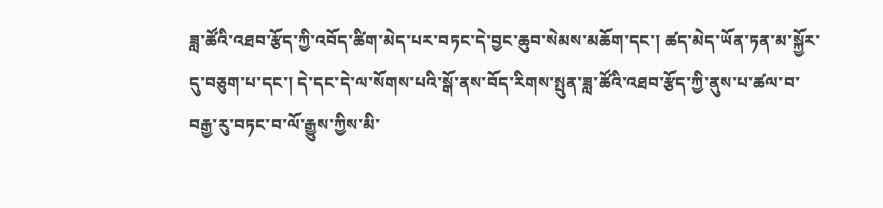ཟླ་ཚོའི་འཐབ་རྩོད་ཀྱི་འབོད་ཚིག་མེད་པར་བཏང་དེ་བྱང་ཆུབ་སེམས་མཆོག་དང་། ཚད་མེད་ཡོན་ཏན་མ་སྐྱོར་དུ་བཅུག་པ་དང་། དེ་དང་དེ་ལ་སོགས་པའི་སྒོ་ནས་བོད་རིགས་སྤུན་ཟླ་ཚོའི་འཐབ་རྩོད་ཀྱི་ནུས་པ་ཚལ་བ་བརྒྱ་རུ་བཏང་བ་ལོ་རྒྱུས་ཀྱིས་མི་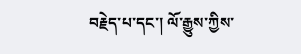བརྗེད་པ་དང་། ལོ་རྒྱུས་ཀྱིས་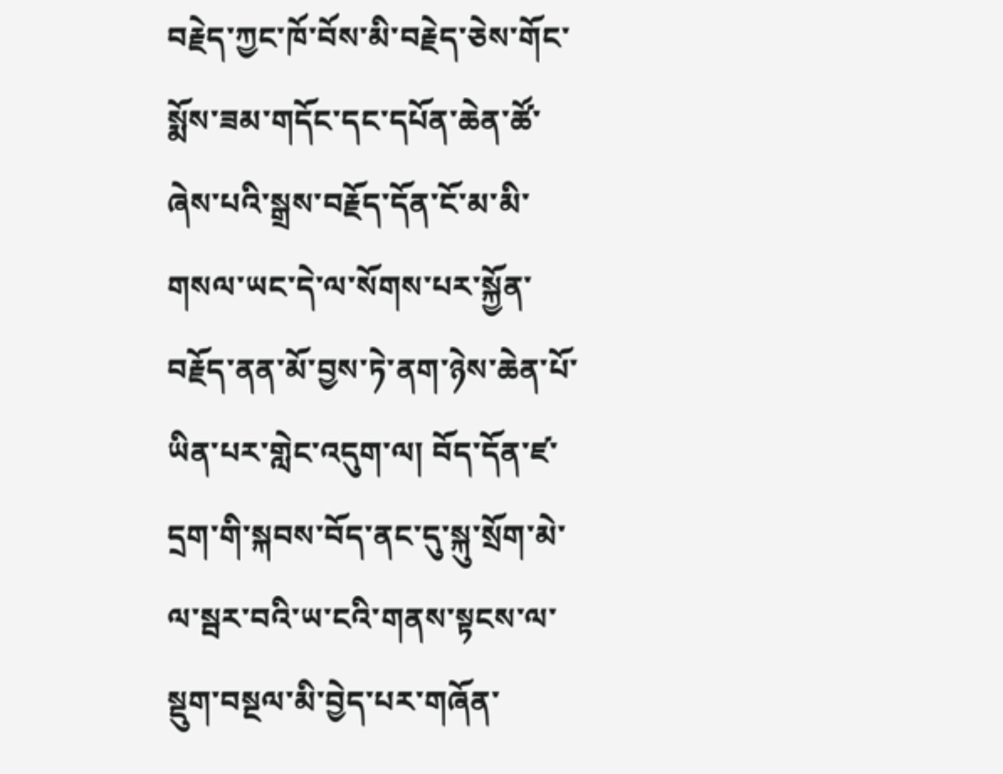བརྗེད་ཀྱང་ཁོ་བོས་མི་བརྗེད་ཅེས་གོང་སྨོས་ཟམ་གདོང་དང་དཔོན་ཆེན་ཚོ་ཞེས་པའི་སྒྲས་བརྗོད་དོན་ངོ་མ་མི་གསལ་ཡང་དེ་ལ་སོགས་པར་སྐྱོན་བརྗོད་ནན་མོ་བྱས་ཏེ་ནག་ཉེས་ཆེན་པོ་ཡིན་པར་གླེང་འདུག་ལ། བོད་དོན་ཛ་དྲག་གི་སྐབས་བོད་ནང་དུ་སྐུ་སྲོག་མེ་ལ་སྦར་བའི་ཡ་ངའི་གནས་སྟངས་ལ་སྡུག་བསྔལ་མི་བྱེད་པར་གཞོན་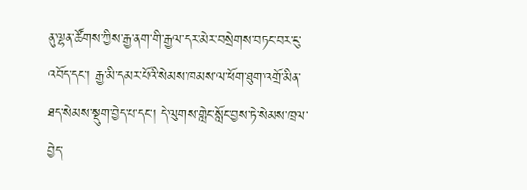ནུ་ལྷན་ཚོགས་ཀྱིས་རྒྱ་ནག་གི་རྒྱལ་དར་མེར་བསྲེགས་བཏང་བར་ངུ་འབོད་དང་། རྒྱ་མི་དམར་པོའི་སེམས་ཁམས་ལ་ཕོག་ཐུག་འགྲོ་མིན་ཐད་སེམས་སྡུག་བྱེད་པ་དང་། དེ་ལུགས་གླེང་སློང་བྱས་ཏེ་སེམས་ཁྲལ་བྱེད་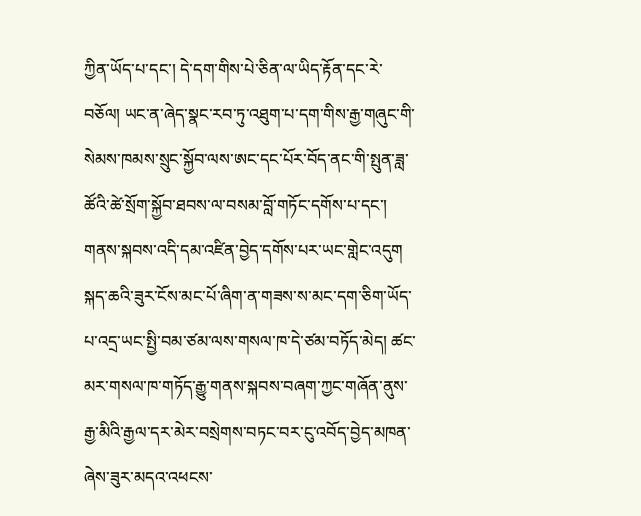ཀྱིན་ཡོད་པ་དང་། དེ་དག་གིས་པེ་ཅིན་ལ་ཡིད་རྟོན་དང་རེ་བཅོལ། ཡང་ན་ཞེད་སྣང་རབ་ཏུ་འཐུག་པ་དག་གིས་རྒྱ་གཞུང་གི་སེམས་ཁམས་སྲུང་སྐྱོབ་ལས་ཨང་དང་པོར་བོད་ནང་གི་སྤུན་ཟླ་ཚོའི་ཚེ་སྲོག་སྐྱོབ་ཐབས་ལ་བསམ་བློ་གཏོང་དགོས་པ་དང་། གནས་སྐབས་འདི་དམ་འཛིན་བྱེད་དགོས་པར་ཡང་གླེང་འདུག
སྐད་ཆའི་ཟུར་ངོས་མང་པོ་ཞིག་ན་གཟས་ས་མང་དག་ཅིག་ཡོད་པ་འདྲ་ཡང་སྤྱི་བམ་ཙམ་ལས་གསལ་ཁ་དེ་ཙམ་བཏོད་མེད། ཚང་མར་གསལ་ཁ་གཏོད་རྒྱུ་གནས་སྐབས་བཞག་ཀྱང་གཞོན་ནུས་རྒྱ་མིའི་རྒྱལ་དར་མེར་བསྲེགས་བཏང་བར་ངུ་འབོད་བྱེད་མཁན་ཞེས་ཟུར་མདའ་འཕངས་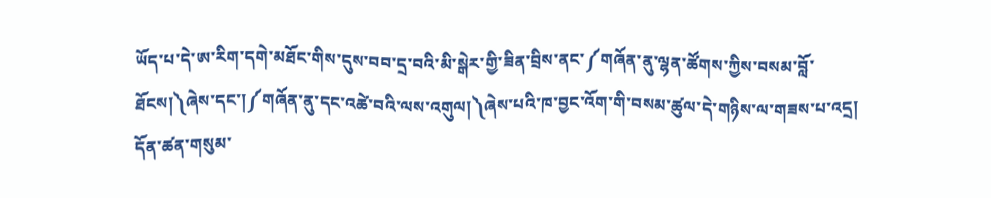ཡོད་པ་དེ་ཨ་རིག་དགེ་མཐོང་གིས་དུས་བབ་དྲ་བའི་མི་སྒེར་གྱི་ཟིན་བྲིས་ནང་༼གཞོན་ནུ་ལྷན་ཚོགས་ཀྱིས་བསམ་བློ་ཐོངས།༽ཞེས་དང་།༼གཞོན་ནུ་དང་འཚེ་བའི་ལས་འགུལ།༽ཞེས་པའི་ཁ་བྱང་འོག་གི་བསམ་ཚུལ་དེ་གཉིས་ལ་གཟས་པ་འདྲ། དོན་ཚན་གསུམ་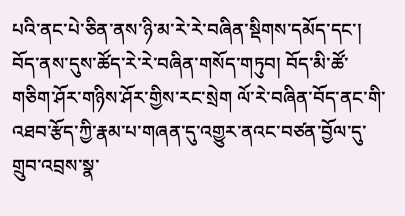པའི་ནང་པེ་ཅིན་ནས་ཉི་མ་རེ་རེ་བཞིན་སྡིགས་དམོད་དང་། བོད་ནས་དུས་ཚོད་རེ་རེ་བཞིན་གསོད་གཏུབ། བོད་མི་ཚོ་གཅིག་ཤོར་གཉིས་ཤོར་གྱིས་རང་སྲེག ལོ་རེ་བཞིན་བོད་ནང་གི་འཐབ་རྩོད་ཀྱི་རྣམ་པ་གཞན་དུ་འགྱུར་ནའང་བཙན་བྱོལ་དུ་གྲུབ་འབྲས་སྣ་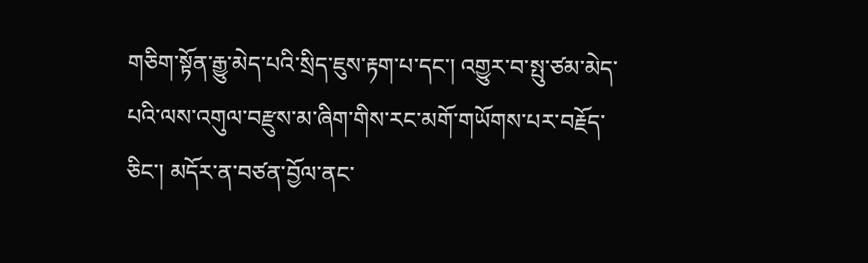གཅིག་སྟོན་རྒྱུ་མེད་པའི་སྲིད་ཇུས་རྟག་པ་དང་། འགྱུར་བ་སྤུ་ཙམ་མེད་པའི་ལས་འགུལ་བརྫུས་མ་ཞིག་གིས་རང་མགོ་གཡོགས་པར་བརྗོད་ཅིང་། མདོར་ན་བཙན་བྱོལ་ནང་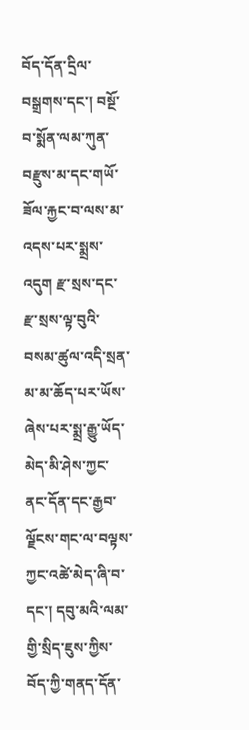བོད་དོན་དྲིལ་བསྒྲགས་དང་། བསྔོ་བ་སྨོན་ལམ་ཀུན་བརྫུས་མ་དང་གཡོ་ཟོལ་རྐྱང་བ་ལས་མ་འདས་པར་སྨྲས་འདུག རྫ་སྲས་དང་རྫ་སྲས་ལྟ་བུའི་བསམ་ཚུལ་འདི་སྲན་མ་མ་ཆོད་པར་ཡོས་ཞེས་པར་སྨྲ་རྒྱུ་ཡོད་མེད་མི་ཤེས་ཀྱང་ནང་དོན་དང་རྒྱབ་ལྗོངས་གང་ལ་བལྟས་ཀྱང་འཚེ་མེད་ཞི་བ་དང་། དབུ་མའི་ལམ་གྱི་སྲིད་ཇུས་ཀྱིས་བོད་ཀྱི་གནད་དོན་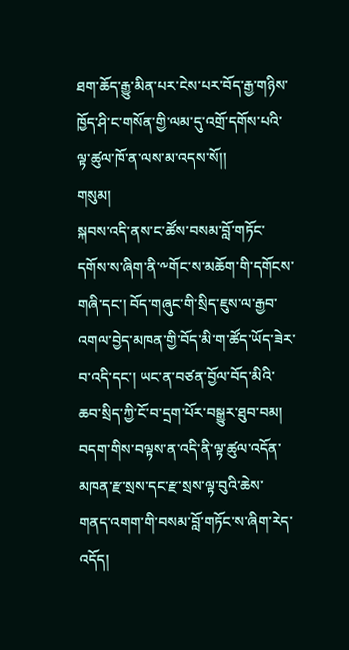ཐག་ཆོད་རྒྱུ་མིན་པར་ངེས་པར་བོད་རྒྱ་གཉིས་ཁྱོད་ཤི་ང་གསོན་གྱི་ལམ་དུ་འགྲོ་དགོས་པའི་ལྟ་ཚུལ་ཁོ་ན་ལས་མ་འདས་སོ།།
གསུམ།
སྐབས་འདི་ནས་ང་ཚོས་བསམ་བློ་གཏོང་དགོས་ས་ཞིག་ནི་༸གོང་ས་མཆོག་གི་དགོངས་གཞི་དང་། བོད་གཞུང་གི་སྲིད་ཇུས་ལ་རྒྱབ་འགལ་བྱེད་མཁན་གྱི་བོད་མི་ག་ཚོད་ཡོད་ཟེར་བ་འདི་དང་། ཡང་ན་བཙན་བྱོལ་བོད་མིའི་ཆབ་སྲིད་ཀྱི་ངོ་བ་དྲག་པོར་བསྒྱུར་ཐུབ་བམ། བདག་གིས་བལྟས་ན་འདི་ནི་ལྟ་ཚུལ་འདོན་མཁན་རྫ་སྲས་དང་རྫ་སྲས་ལྟ་བུའི་ཆེས་གནད་འགག་གི་བསམ་བློ་གཏོང་ས་ཞིག་རེད་འདོད།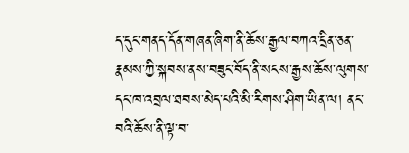ད་དུང་གནད་དོན་གཞན་ཞིག་ནི་ཆོས་རྒྱལ་བཀའ་དྲིན་ཅན་རྣམས་ཀྱི་སྐབས་ནས་བཟུང་བོད་ནི་སངས་རྒྱས་ཆོས་ལུགས་དང་ཁ་འབྲལ་ཐབས་མེད་པའི་མི་རིགས་ཤིག་ཡིན་ལ། ནང་བའི་ཆོས་ནི་ལྟ་བ་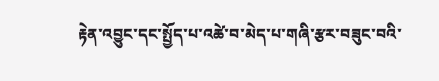རྟེན་འབྱུང་དང་སྤྱོད་པ་འཚེ་བ་མེད་པ་གཞི་རྩར་བཟུང་བའི་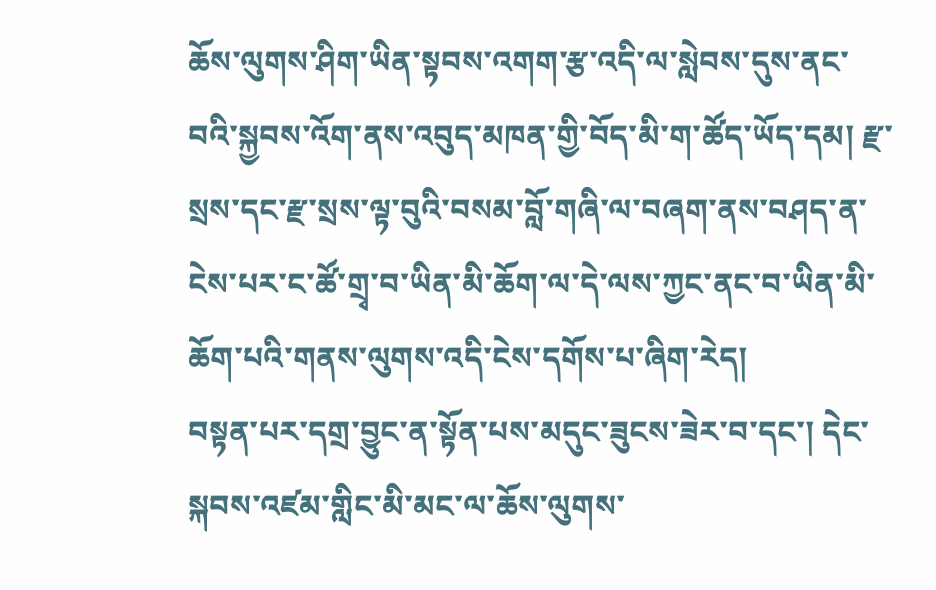ཆོས་ལུགས་ཤིག་ཡིན་སྟབས་འགག་རྩ་འདི་ལ་སླེབས་དུས་ནང་བའི་སྐྱབས་འོག་ནས་འབུད་མཁན་གྱི་བོད་མི་ག་ཚོད་ཡོད་དམ། རྫ་སྲས་དང་རྫ་སྲས་ལྟ་བུའི་བསམ་བློ་གཞི་ལ་བཞག་ནས་བཤད་ན་ངེས་པར་ང་ཚོ་གྲྭ་བ་ཡིན་མི་ཆོག་ལ་དེ་ལས་ཀྱང་ནང་བ་ཡིན་མི་ཆོག་པའི་གནས་ལུགས་འདི་ངེས་དགོས་པ་ཞིག་རེད།
བསྟན་པར་དགྲ་བྱུང་ན་སྟོན་པས་མདུང་ཟུངས་ཟེར་བ་དང་། དེང་སྐབས་འཛམ་གླིང་མི་མང་ལ་ཆོས་ལུགས་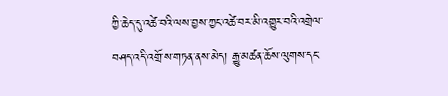ཀྱི་ཆེད་དུ་འཚེ་བའི་ལས་བྱས་ཀྱང་འཚེ་བར་མི་འགྱུར་བའི་འགྲེལ་བཤད་འདི་འགྲོ་ས་གཏན་ནས་མེད། རྒྱུ་མཚན་ཆོས་ལུགས་དང་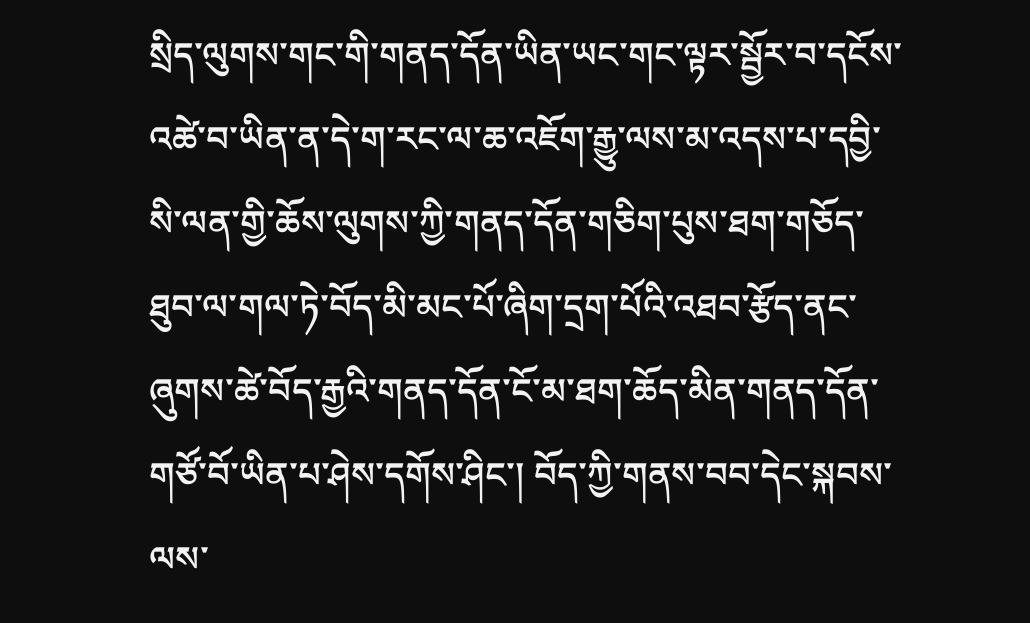སྲིད་ལུགས་གང་གི་གནད་དོན་ཡིན་ཡང་གང་ལྟར་སྦྱོར་བ་དངོས་འཚེ་བ་ཡིན་ན་དེ་ག་རང་ལ་ཆ་འཇོག་རྒྱུ་ལས་མ་འདས་པ་དབྱི་སི་ལན་གྱི་ཆོས་ལུགས་ཀྱི་གནད་དོན་གཅིག་པུས་ཐག་གཅོད་ཐུབ་ལ་གལ་ཏེ་བོད་མི་མང་པོ་ཞིག་དྲག་པོའི་འཐབ་རྩོད་ནང་ཞུགས་ཚེ་བོད་རྒྱའི་གནད་དོན་ངོ་མ་ཐག་ཆོད་མིན་གནད་དོན་གཙོ་བོ་ཡིན་པ་ཤེས་དགོས་ཤིང་། བོད་ཀྱི་གནས་བབ་དེང་སྐབས་ལས་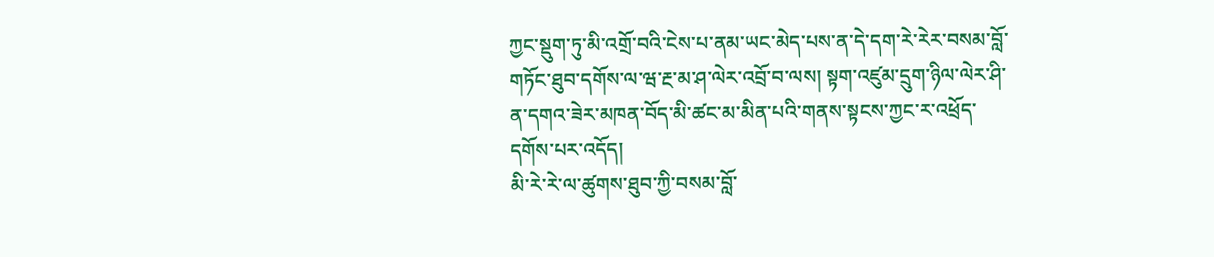ཀྱང་སྡུག་ཏུ་མི་འགྲོ་བའི་ངེས་པ་ནམ་ཡང་མེད་པས་ན་དེ་དག་རེ་རེར་བསམ་བློ་གཏོང་ཐུབ་དགོས་ལ་ཝ་རྔ་མ་ཤ་ལེར་འབྲོ་བ་ལས། སྟག་འཛུམ་དྲུག་ཉིལ་ལེར་ཤི་ན་དགའ་ཟེར་མཁན་བོད་མི་ཚང་མ་མིན་པའི་གནས་སྟངས་ཀྱང་ར་འཕྲོད་དགོས་པར་འདོད།
མི་རེ་རེ་ལ་ཚུགས་ཐུབ་ཀྱི་བསམ་བློ་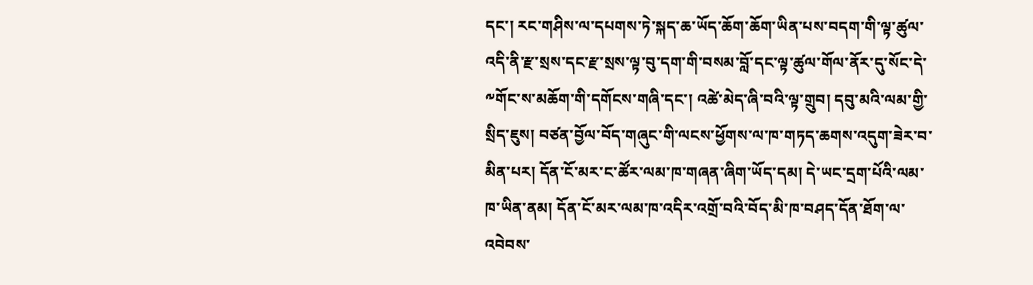དང་། རང་གཤིས་ལ་དཔགས་ཏེ་སྐད་ཆ་ཡོད་ཆོག་ཆོག་ཡིན་པས་བདག་གི་ལྟ་ཚུལ་འདི་ནི་རྫ་སྲས་དང་རྫ་སྲས་ལྟ་བུ་དག་གི་བསམ་བློ་དང་ལྟ་ཚུལ་གོལ་ནོར་དུ་སོང་དེ་༸གོང་ས་མཆོག་གི་དགོངས་གཞི་དང་། འཚེ་མེད་ཞི་བའི་ལྟ་གྲུབ། དབུ་མའི་ལམ་གྱི་སྲིད་ཇུས། བཙན་བྱོལ་བོད་གཞུང་གི་ལངས་ཕྱོགས་ལ་ཁ་གཏད་ཆགས་འདུག་ཟེར་བ་མིན་པར། དོན་ངོ་མར་ང་ཚོར་ལམ་ཁ་གཞན་ཞིག་ཡོད་དམ། དེ་ཡང་དྲག་པོའི་ལམ་ཁ་ཡིན་ནམ། དོན་ངོ་མར་ལམ་ཁ་འདིར་འགྲོ་བའི་བོད་མི་ཁ་བཤད་དོན་ཐོག་ལ་འབེབས་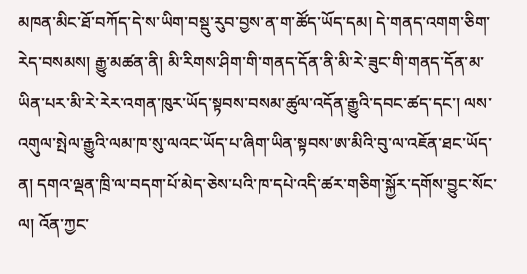མཁན་མིང་ཐོ་བཀོད་དེ་ས་ཡིག་བསྡུ་རུབ་བྱས་ན་ག་ཚོད་ཡོད་དམ། དེ་གནད་འགག་ཅིག་རེད་བསམས། རྒྱུ་མཚན་ནི། མི་རིགས་ཤིག་གི་གནད་དོན་ནི་མི་རེ་ཟུང་གི་གནད་དོན་མ་ཡིན་པར་མི་རེ་རེར་འགན་ཁུར་ཡོད་སྟབས་བསམ་ཚུལ་འདོན་རྒྱུའི་དབང་ཚད་དང་། ལས་འགུལ་སྤེལ་རྒྱུའི་ལམ་ཁ་སུ་ལའང་ཡོད་པ་ཞིག་ཡིན་སྟབས་ཨ་མིའི་བུ་ལ་འཇོན་ཐང་ཡོད་ན། དགའ་ལྡན་ཁྲི་ལ་བདག་པོ་མེད་ཅེས་པའི་ཁ་དཔེ་འདི་ཚར་གཅིག་སྐྱོར་དགོས་བྱུང་སོང་ལ། འོན་ཀྱང་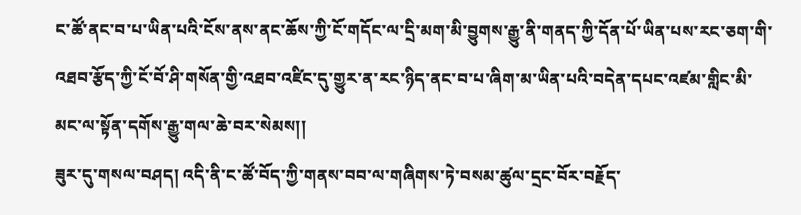ང་ཚོ་ནང་བ་པ་ཡིན་པའི་ངོས་ནས་ནང་ཆོས་ཀྱི་ངོ་གདོང་ལ་དྲི་མག་མི་བྱུགས་རྒྱུ་ནི་གནད་ཀྱི་དོན་པོ་ཡིན་པས་རང་ཅག་གི་འཐབ་རྩོད་ཀྱི་ངོ་བོ་ཤི་གསོན་གྱི་འཐབ་འཛིང་དུ་གྱུར་ན་རང་ཉིད་ནང་བ་པ་ཞིག་མ་ཡིན་པའི་བདེན་དཔང་འཛམ་གླིང་མི་མང་ལ་སྟོན་དགོས་རྒྱུ་གལ་ཆེ་བར་སེམས།།
ཟུར་དུ་གསལ་བཤད། འདི་ནི་ང་ཚོ་བོད་ཀྱི་གནས་བབ་ལ་གཞིགས་ཏེ་བསམ་ཚུལ་དྲང་བོར་བརྗོད་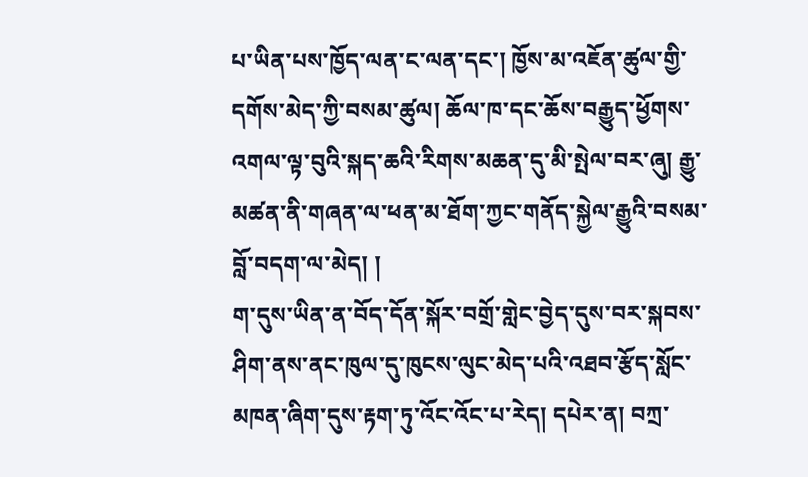པ་ཡིན་པས་ཁྱོད་ལན་ང་ལན་དང་། ཁྱོས་མ་འཇོན་ཚུལ་གྱི་དགོས་མེད་ཀྱི་བསམ་ཚུལ། ཆོལ་ཁ་དང་ཆོས་བརྒྱུད་ཕྱོགས་འགལ་ལྟ་བུའི་སྐད་ཆའི་རིགས་མཆན་དུ་མི་སྤེལ་བར་ཞུ། རྒྱུ་མཚན་ནི་གཞན་ལ་ཕན་མ་ཐོག་ཀྱང་གནོད་སྐྱེལ་རྒྱུའི་བསམ་བློ་བདག་ལ་མེད། །
ག་དུས་ཡིན་ན་བོད་དོན་སྐོར་བགྲོ་གླེང་བྱེད་དུས་བར་སྐབས་ཤིག་ནས་ནང་ཁུལ་དུ་ཁུངས་ལུང་མེད་པའི་འཐབ་རྩོད་སློང་མཁན་ཞིག་དུས་རྟག་ཏུ་འོང་འོང་པ་རེད། དཔེར་ན། བཀྲ་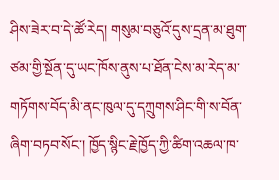ཤིས་ཟེར་བ་དེ་ཚོ་རེད། གསུམ་བཅུའོ་དུས་དྲན་མ་ཐུག་ཙམ་གྱི་སྔོན་དུ་ཡང་ཁོས་ནུས་པ་ཐོན་ངེས་མ་རེད་མ་གཏོགས་བོད་མི་ནང་ཁུལ་དུ་དཀྲུགས་ཤིང་གི་ས་བོན་ཞིག་བཏབ་སོང་། ཁྱོད་སྙིང་རྗེ་ཁྱོད་ཀྱི་ཚིག་འཆལ་ཁ་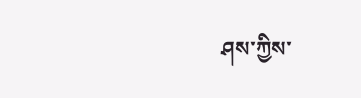ཤས་ཀྱིས་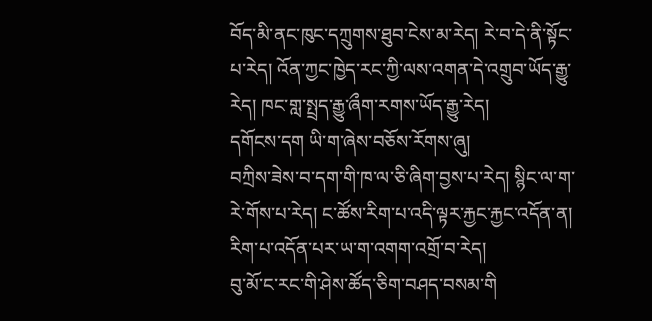བོད་མི་ནང་ཁུང་དཀྲུགས་ཐུབ་ངེས་མ་རེད། རེ་བ་དེ་ནི་སྟོང་པ་རེད། འོན་ཀྱང་ཁྱེད་རང་ཀྱི་ལས་འགན་དེ་འགྲུབ་ཡོད་རྒྱུ་རེད། ཁང་གླ་སྤྲད་རྒྱུ་ཞྀག་རགས་ཡོད་རྒྱུ་རེད།
དགོངས་དག ཡི་ག་ཞེས་བཅོས་རོགས་ཞུ།
བཀྲིས་ཟེས་བ་དག་གི་ཁ་ལ་ཅི་ཞིག་བྱས་པ་རེད། སྙིང་ལ་ག་རེ་གོས་པ་རེད། ང་ཚོས་རིག་པ་འདི་ལྟར་རྐྱང་རྐྱང་འདོན་ན། རིག་པ་འདོན་པར་ཡ་ག་འགག་འགྲོ་བ་རེད།
བུ་མོ་ང་རང་གི་ཤེས་ཚོད་ཅིག་བཤད་བསམ་གི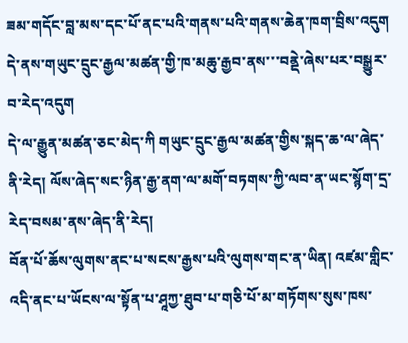ཟམ་གདོང་བླ་མས་དང་པོ་ནང་པའི་གནས་པའི་གནས་ཆེན་ཁག་བྲིས་འདུག དེ་ནས་གཡུང་དྲུང་རྒྱལ་མཚན་གྱི་ཁ་མཆུ་རྒྱབ་ནས་་་བནྡེ་ཞེས་པར་བསྒྱུར་བ་རེད་འདུག
དེ་ལ་རྒྱུན་མཚན་ཅང་མེད་ཀི གཡུང་དྲུང་རྒྱལ་མཚན་གྱིས་སྐད་ཆ་ལ་ཞེད་ནི་རེད། ལོས་ཞེད་སང་ཉིན་རྒྱ་ནག་ལ་མགོ་བཏགས་ཀྱི་ལབ་ན་ཡང་སྙོག་དྲ་རེད་བསམ་ནས་ཞེད་ནི་རེད།
བོན་པོ་ཆོས་ལུགས་ནང་པ་སངས་རྒྱས་པའི་ལུགས་གང་ན་ཡིན། འཛམ་གླིང་འདི་ནང་པ་ཡོངས་ལ་སྟོན་པ་ཤཱཀྱ་ཐུབ་པ་གཅི་པོ་མ་གཏོགས་སུས་ཁས་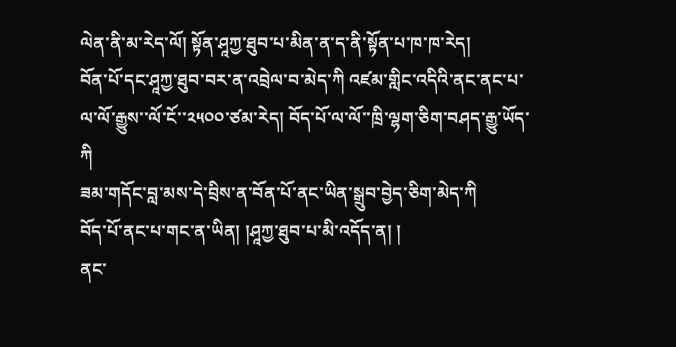ལེན་ནི་མ་རེད་ལོ། སྟོན་ཤཱཀྱ་ཐུབ་པ་མིན་ན་ད་ནི་སྟོན་པ་ཁ་ཁ་རེད།
བོན་པོ་དང་ཤཱཀྱ་ཐུབ་བར་ན་འབྲེལ་བ་མེད་ཀི འཛམ་གླིང་འདིའི་ནང་ནང་པ་ལ་ལོ་རྒྱུས་་ལོ་ངོ་་༢༥༠༠་ཙམ་རེད། བོད་པོ་ལ་ལོ་་ཁྲི་ལྷག་ཅིག་བཤད་རྒྱུ་ཡོད་ཀི
ཟམ་གདོང་བླ་མས་དེ་བྲིས་ན་བོན་པོ་ནང་ཡིན་སྒྲུབ་བྱེད་ཅིག་མེད་ཀི
བོད་པོ་ནང་པ་གང་ན་ཡིན། །ཤཱཀྱ་ཐུབ་པ་མི་འདོད་ན། །
ནང་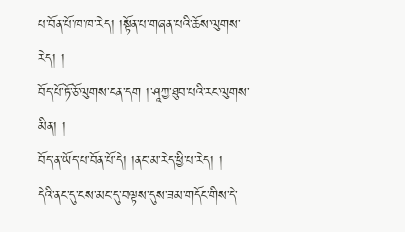པ་བོན་པོ་ཁ་ཁ་རེད། །སྟོན་པ་གཞན་པའི་ཆོས་ལུགས་རེད། །
བོད་པོ་ཏོ་ཅོ་ལུགས་ངན་དག །་ཤཱཀྱ་ཐུབ་པའི་རང་ལུགས་མིན། །
བོད་ན་ཡོད་པ་བོན་པོ་དེ། །ནང་མ་རེད་ཕྱི་པ་རེད། །
དེའི་ནང་དུ་ངས་མང་དུ་བལྟས་དུས་ཟམ་གདོང་གིས་དེ་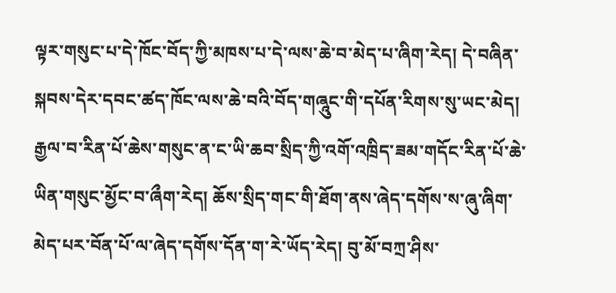ལྟར་གསུང་པ་དེ་ཁོང་བོད་ཀྱི་མཁས་པ་དེ་ལས་ཆེ་བ་མེད་པ་ཞིག་རེད། དེ་བཞིན་སྐབས་དེར་དབང་ཚད་ཁོང་ལས་ཆེ་བའི་བོད་གཞཱུང་གི་དཔོན་རིགས་སུ་ཡང་མེད། རྒྱལ་བ་རིན་པོ་ཆེས་གསུང་ན་ང་ཡི་ཆབ་སྲིད་ཀྱི་འགོ་འཁྲིད་ཟམ་གདོང་རིན་པོ་ཆེ་ཡིན་གསུང་མྱོང་བ་ཞྀག་རེད། ཆོས་སྲིད་གང་གི་ཐོག་ནས་ཞེད་དགོས་ས་ཞུ་ཞིག་མེད་པར་བོན་པོ་ལ་ཞེད་དགོས་དོན་ག་རེ་ཡོད་རེད། བུ་མོ་བཀྲ་ཤིས་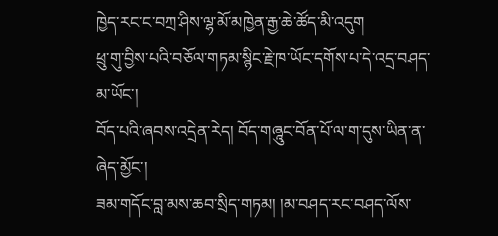ཁྱེད་རང་ང་བཀྲ་ཤིས་ལྷ་མོ་མཁྱེན་རྒྱ་ཆེ་ཚོད་མི་འདུག
ཕྲུ་གུ་བྱིས་པའི་བཅོལ་གཏམ་སྙིང་རྗེ་ཁ་ཡོང་དགོས་པ་དེ་འདྲ་བཤད་མ་ཡོང་།
བོད་པའི་ཞབས་འདྲེན་རེད། བོད་གཞཱུང་བོན་པོ་ལ་ག་དུས་ཡིན་ན་ཞེད་མྱོང་།
ཟམ་གདོང་བླ་མས་ཆབ་སྲིད་གཏམ། །མ་བཤད་རང་བཤད་ལོས་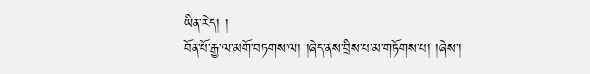ཡིན་རེད། །
བོན་པོ་རྒྱ་ལ་མགོ་བཏགས་ལ། །ཞེད་ནས་བྲིས་པ་མ་གཏོགས་པ། །ཞེས་།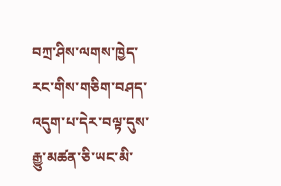བཀྲ་ཤིས་ལགས་ཁྱེད་རང་གིས་གཅིག་བཤད་འདུག་པ་དེར་བལྟ་དུས་རྒྱུ་མཚན་ཅི་ཡང་མི་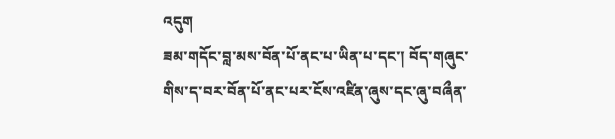འདུག
ཟམ་གདོང་བླ་མས་བོན་པོ་ནང་པ་ཡིན་པ་དང་། བོད་གཞུང་གིས་ད་བར་བོན་པོ་ནང་པར་ངོས་འཛིན་ཞུས་དང་ཞུ་བཞྀན་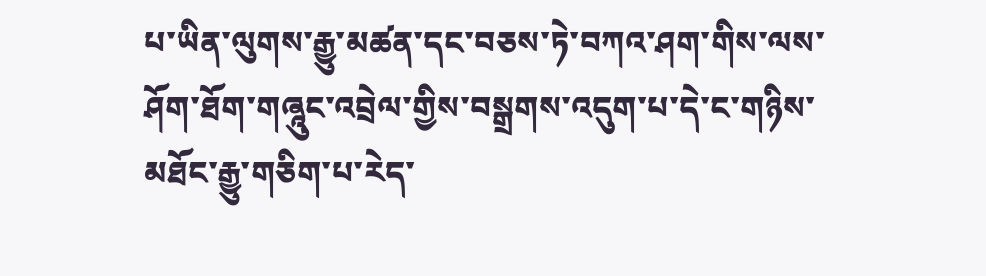པ་ཡིན་ལུགས་རྒྱུ་མཚན་དང་བཅས་ཏེ་བཀའ་ཤག་གིས་ལས་ཤོག་ཐོག་གཞཱུང་འབྲེལ་གྱིས་བསྒྲགས་འདུག་པ་དེ་ང་གཉིས་མཐོང་རྒྱུ་གཅིག་པ་རེད་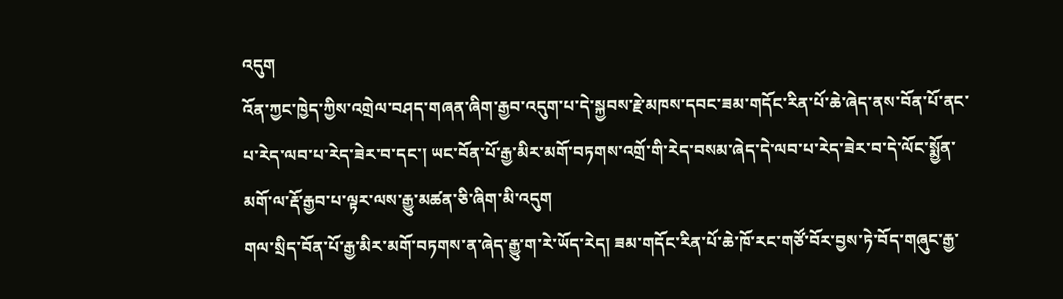འདུག
འོན་ཀྱང་ཁྱེད་ཀྱིས་འགྲེལ་བཤད་གཞན་ཞིག་རྒྱབ་འདུག་པ་དེ་སྐྱབས་རྗེ་མཁས་དབང་ཟམ་གདོང་རིན་པོ་ཆེ་ཞེད་ནས་བོན་པོ་ནང་པ་རེད་ལབ་པ་རེད་ཟེར་བ་དང་། ཡང་བོན་པོ་རྒྱ་མིར་མགོ་བཏགས་འགྲོ་གི་རེད་བསམ་ཞེད་དེ་ལབ་པ་རེད་ཟེར་བ་དེ་ལོང་སྨྱོན་མགོ་ལ་རྡོ་རྒྱབ་པ་ལྟར་ལས་རྒྱུ་མཚན་ཅི་ཞིག་མི་འདུག
གལ་སྲིད་བོན་པོ་རྒྱ་མིར་མགོ་བཏགས་ན་ཞེད་རྒྱུ་ག་རེ་ཡོད་རེད། ཟམ་གདོང་རིན་པོ་ཆེ་ཁོ་རང་གཙོ་བོར་བྱས་ཏེ་བོད་གཞུང་རྒྱ་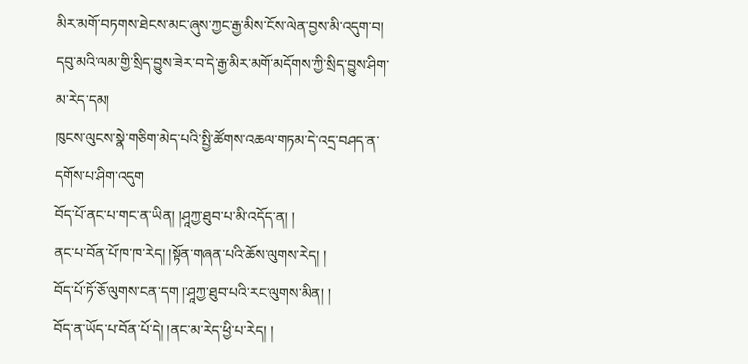མིར་མགོ་བཏགས་ཐེངས་མང་ཞུས་ཀྱང་རྒྱ་མིས་ངོས་ལེན་བྱས་མི་འདུག་བ། དབུ་མའི་ལམ་གྱི་སྲིད་བྱུས་ཟེར་བ་དེ་རྒྱ་མིར་མགོ་མདོགས་ཀྱི་སྲིད་བྱུས་ཤིག་མ་རེད་དམ།
ཁུངས་ལུངས་སྣེ་གཅིག་མེད་པའི་སྤྱི་ཚོགས་འཆལ་གཏམ་དེ་འདྲ་བཤད་ན་དགོས་པ་ཤིག་འདུག
བོད་པོ་ནང་པ་གང་ན་ཡིན། །ཤཱཀྱ་ཐུབ་པ་མི་འདོད་ན། །
ནང་པ་བོན་པོ་ཁ་ཁ་རེད། །སྟོན་གཞན་པའི་ཆོས་ལུགས་རེད། །
བོད་པོ་ཏོ་ཅོ་ལུགས་ངན་དག །་ཤཱཀྱ་ཐུབ་པའི་རང་ལུགས་མིན། །
བོད་ན་ཡོད་པ་བོན་པོ་དེ། །ནང་མ་རེད་ཕྱི་པ་རེད། །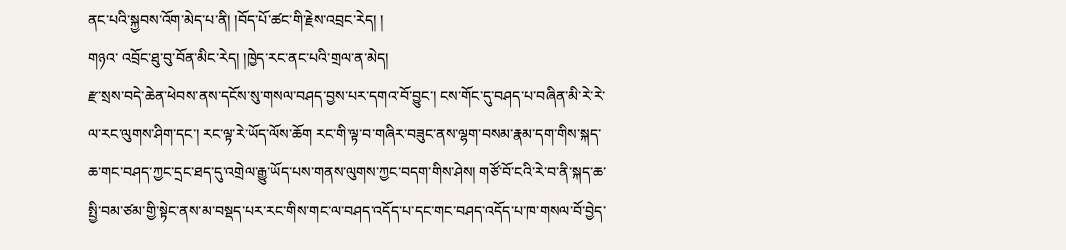ནང་པའི་སྐྱབས་འོག་མེད་པ་ནི། །བོད་པོ་ཚང་གི་རྗེས་འབྲང་རེད། །
གཉའ་ འབྲོང་ཐུ་བུ་བོན་མིང་རེད། །ཁྱེད་རང་ནང་པའི་གྲལ་ན་མེད།
རྫ་སྲས་བདེ་ཆེན་ཕེབས་ནས་དངོས་སུ་གསལ་བཤད་བྱས་པར་དགའ་བོ་བྱུང་། ངས་གོང་དུ་བཤད་པ་བཞིན་མི་རེ་རེ་ལ་རང་ལུགས་ཤིག་དང་། རང་ལྟ་རེ་ཡོད་ལོས་ཆོག རང་གི་ལྟ་བ་གཞིར་བཟུང་ནས་ལྷག་བསམ་རྣམ་དག་གིས་སྐད་ཆ་གང་བཤད་ཀྱང་དྲང་ཐད་དུ་འགྲེལ་རྒྱུ་ཡོད་པས་གནས་ལུགས་ཀྱང་བདག་གིས་ཤེས། གཙོ་བོ་ངའི་རེ་བ་ནི་སྐད་ཆ་སྤྱི་བམ་ཙམ་གྱི་སྟེང་ནས་མ་བསྡད་པར་རང་གིས་གང་ལ་བཤད་འདོད་པ་དང་གང་བཤད་འདོད་པ་ཁ་གསལ་བོ་བྱེད་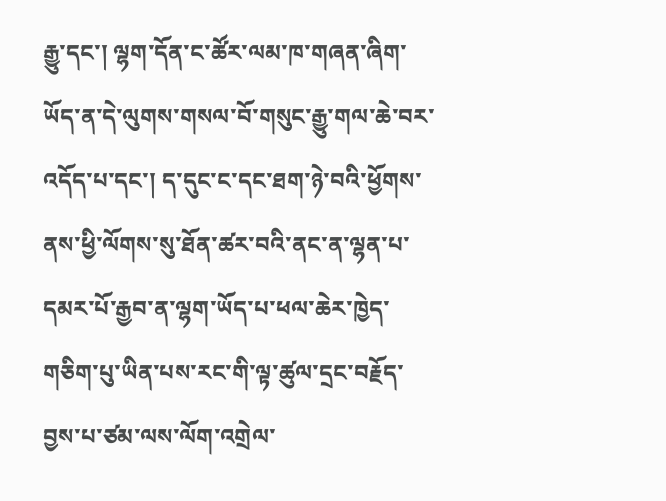རྒྱུ་དང་། ལྷག་དོན་ང་ཚོར་ལམ་ཁ་གཞན་ཞིག་ཡོད་ན་དེ་ལུགས་གསལ་བོ་གསུང་རྒྱུ་གལ་ཆེ་བར་འདོད་པ་དང་། ད་དུང་ང་དང་ཐག་ཉེ་བའི་ཕྱོགས་ནས་ཕྱི་ལོགས་སུ་ཐོན་ཚར་བའི་ནང་ན་ལྷན་པ་དམར་པོ་རྒྱབ་ན་ལྷག་ཡོད་པ་ཕལ་ཆེར་ཁྱེད་གཅིག་པུ་ཡིན་པས་རང་གི་ལྟ་ཚུལ་དྲང་བརྗོད་བྱས་པ་ཙམ་ལས་ལོག་འགྲེལ་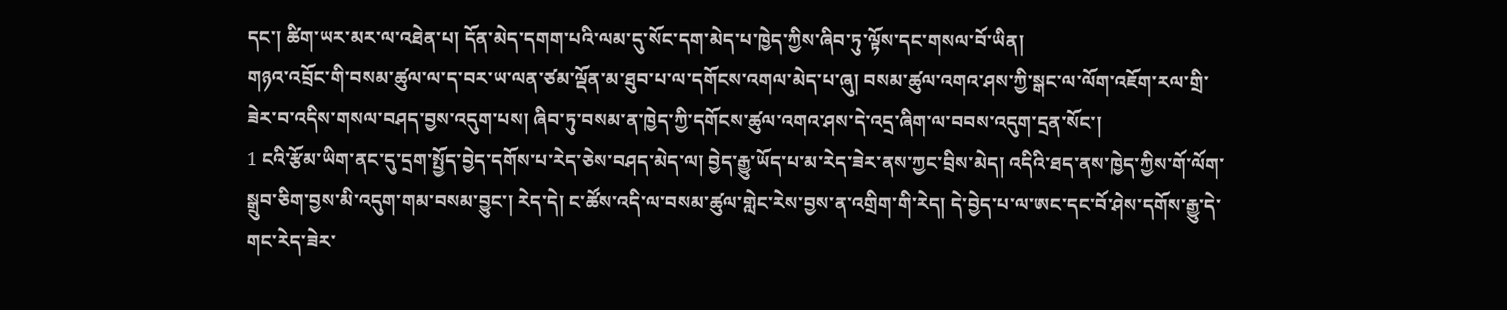དང་། ཚིག་ཡར་མར་ལ་འཐེན་པ། དོན་མེད་དགག་པའི་ལམ་དུ་སོང་དག་མེད་པ་ཁྱེད་ཀྱིས་ཞིབ་ཏུ་ལྟོས་དང་གསལ་བོ་ཡིན།
གཉའ་འབྲོང་གི་བསམ་ཚུལ་ལ་ད་བར་ཡ་ལན་ཙམ་ལྡོན་མ་ཐུབ་པ་ལ་དགོངས་འགལ་མེད་པ་ཞུ། བསམ་ཚུལ་འགའ་ཤས་ཀྱི་སྒང་ལ་ལོག་འཇོག་རལ་གྲི་ཟེར་བ་འདིས་གསལ་བཤད་བྱས་འདུག་པས། ཞིབ་ཏུ་བསམ་ན་ཁྱེད་ཀྱི་དགོངས་ཚུལ་འགའ་ཤས་དེ་འདྲ་ཞིག་ལ་བབས་འདུག་དྲན་སོང་།
1 ངའི་རྩོམ་ཡིག་ནང་དུ་དྲག་སྤྱོད་བྱེད་དགོས་པ་རེད་ཅེས་བཤད་མེད་ལ། བྱེད་རྒྱུ་ཡོད་པ་མ་རེད་ཟེར་ནས་ཀྱང་བྲིས་མེད། འདིའི་ཐད་ནས་ཁྱེད་ཀྱིས་གོ་ལོག་སྒྲུབ་ཅིག་བྱས་མི་འདུག་གམ་བསམ་བྱུང་། རེད་དེ། ང་ཚོས་འདི་ལ་བསམ་ཚུལ་གླེང་རེས་བྱས་ན་འགྲིག་གི་རེད། དེ་བྱེད་པ་ལ་ཨང་དང་བོ་ཤེས་དགོས་རྒྱུ་དེ་གང་རེད་ཟེར་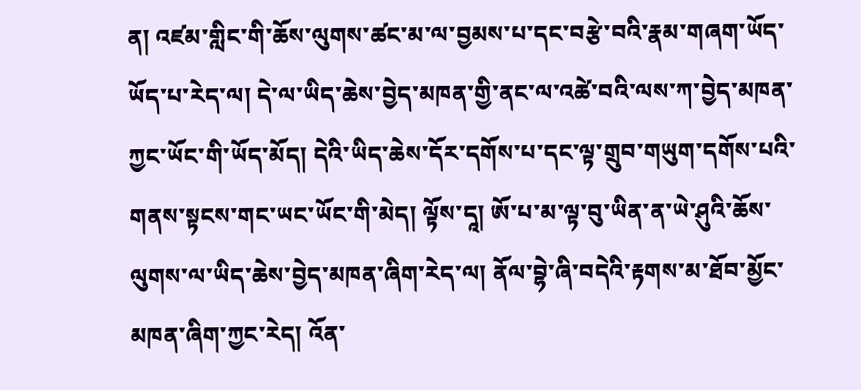ན། འཛམ་གླིང་གི་ཆོས་ལུགས་ཚང་མ་ལ་བྱམས་པ་དང་བརྩེ་བའི་རྣམ་གཞག་ཡོད་ཡོད་པ་རེད་ལ། དེ་ལ་ཡིད་ཆེས་བྱེད་མཁན་གྱི་ནང་ལ་འཚེ་བའི་ལས་ཀ་བྱེད་མཁན་ཀྱང་ཡོང་གི་ཡོད་མོད། དེའི་ཡིད་ཆེས་དོར་དགོས་པ་དང་ལྟ་གྲུབ་གཡུག་དགོས་པའི་གནས་སྟངས་གང་ཡང་ཡོང་གི་མེད། ལྟོས་དཱ། ཨོ་པ་མ་ལྟ་བུ་ཡིན་ན་ཡེ་ཤུའི་ཆོས་ལུགས་ལ་ཡིད་ཆེས་བྱེད་མཁན་ཞིག་རེད་ལ། ནོལ་བྷེ་ཞི་བདེའི་རྟགས་མ་ཐོབ་མྱོང་མཁན་ཞིག་ཀྱང་རེད། འོན་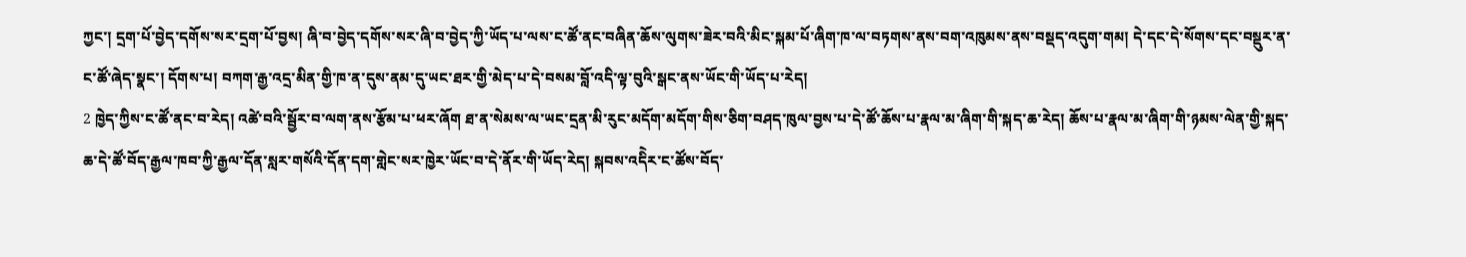ཀྱང་། དྲག་པོ་བྱེད་དགོས་སར་དྲག་པོ་བྱས། ཞི་བ་བྱེད་དགོས་སར་ཞི་བ་བྱེད་ཀྱི་ཡོད་པ་ལས་ང་ཚོ་ནང་བཞིན་ཆོས་ལུགས་ཟེར་བའི་མིང་སྐམ་པོ་ཞིག་ཁ་ལ་བཏགས་ནས་བག་འཁུམས་ནས་བསྡད་འདུག་གམ། དེ་དང་དེ་སོགས་དང་བསྡུར་ན་ང་ཚོ་ཞེད་སྣང་། དོགས་པ། བཀག་རྒྱ་འདྲ་མིན་གྱི་ཁ་ན་དུས་ནམ་དུ་ཡང་ཐར་གྱི་མེད་པ་དེ་བསམ་བློ་འདི་ལྟ་བུའི་སྒང་ནས་ཡོང་གི་ཡོད་པ་རེད།
2 ཁྱེད་ཀྱིས་ང་ཚོ་ནང་བ་རེད། འཚེ་བའི་སྦྱོར་བ་ལག་ནས་རྩོམ་པ་ཕར་ཞོག ཐ་ན་སེམས་ལ་ཡང་དྲན་མི་རུང་མདོག་མདོག་གིས་ཅིག་བཤད་ཁུལ་བྱས་པ་དེ་ཚོ་ཆོས་པ་རྣལ་མ་ཞིག་གི་སྐད་ཆ་རེད། ཆོས་པ་རྣལ་མ་ཞིག་གི་ཉམས་ལེན་གྱི་སྐད་ཆ་དེ་ཚོ་བོད་རྒྱལ་ཁབ་ཀྱི་རྒྱལ་དོན་སླར་གསོའི་དོན་དག་གླེང་སར་ཁྱེར་ཡོང་བ་དེ་ནོར་གི་ཡོད་རེད། སྐབས་འདིེར་ང་ཚོས་བོད་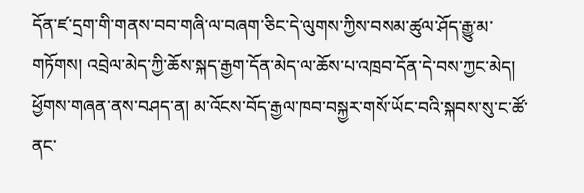དོན་ཛ་དྲག་གི་གནས་བབ་གཞི་ལ་བཞག་ཅིང་དེ་ལུགས་ཀྱིས་བསམ་ཚུལ་ཤོད་རྒྱུ་མ་གཏོགས། འབྲེལ་མེད་ཀྱི་ཆོས་སྐད་རྒྱག་དོན་མེད་ལ་ཆོས་པ་འཁྲབ་དོན་དེ་བས་ཀྱང་མེད། ཕྱོགས་གཞན་ནས་བཤད་ན། མ་འོངས་བོད་རྒྱལ་ཁབ་བསྐྱར་གསོ་ཡོང་བའི་སྐབས་སུ་ང་ཚོ་ནང་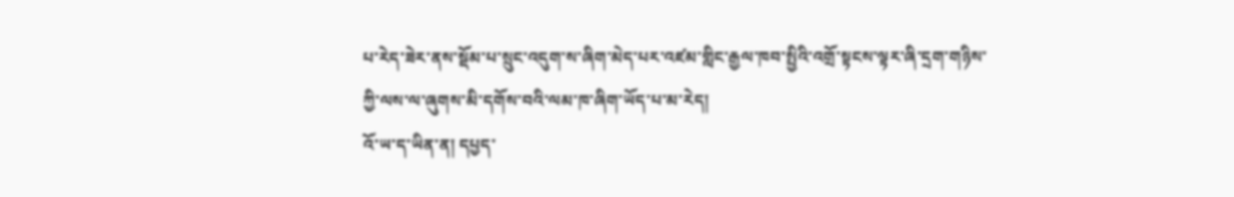པ་རེད་ཟེར་ནས་སྡོམ་པ་སྲུང་འདུག་ས་ཞིག་མེད་པར་འཛམ་གླིང་རྒྱལ་ཁབ་སྤྱིའི་འགྲོ་སྟངས་ལྟར་ཞི་དྲག་གཉིས་ཀྱི་ལས་ལ་ཞུགས་མི་དགོས་བའི་ལམ་ཁ་ཞིག་ཡོད་པ་མ་རེད།
འོ་ཡ་ད་ཡིན་ན། དཔྱད་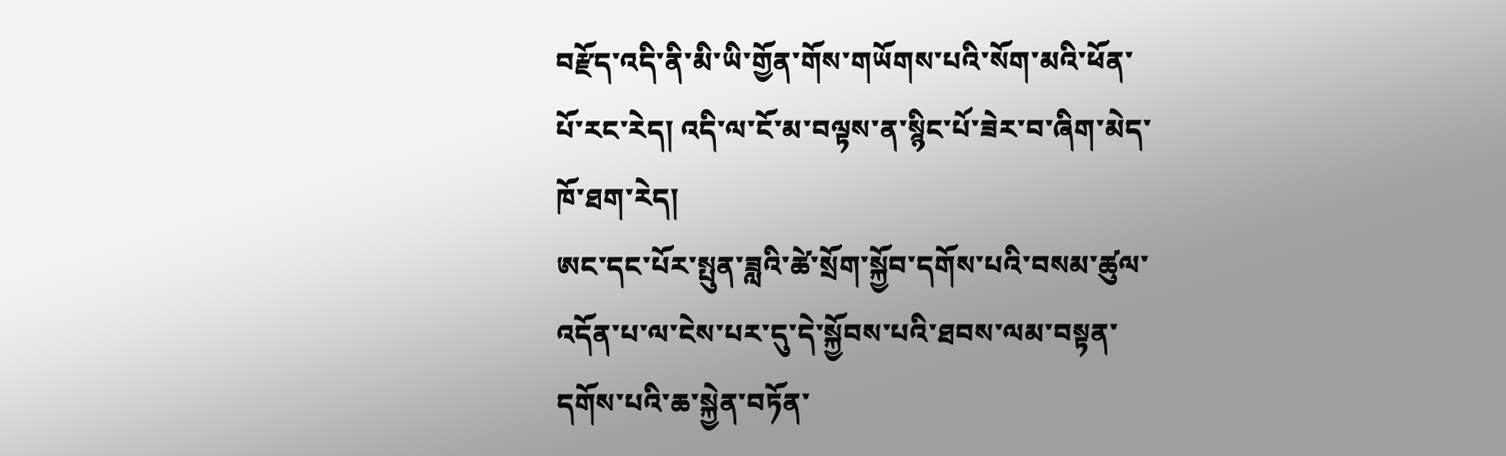བརྫོད་འདི་ནི་མི་ཡི་གྱོན་གོས་གཡོགས་པའི་སོག་མའི་ཕོན་པོ་རང་རེད། འདི་ལ་ངོ་མ་བལྟས་ན་སྙིང་པོ་ཟེར་བ་ཞིག་མེད་ཁོ་ཐག་རེད།
ཨང་དང་པོར་སྤུན་ཟླའི་ཚེ་སྲོག་སྐྱོབ་དགོས་པའི་བསམ་ཚུལ་འདོན་པ་ལ་ངེས་པར་དུ་དེ་སྐྱོབས་པའི་ཐབས་ལམ་བསྟན་དགོས་པའི་ཆ་སྐྱེན་བཏོན་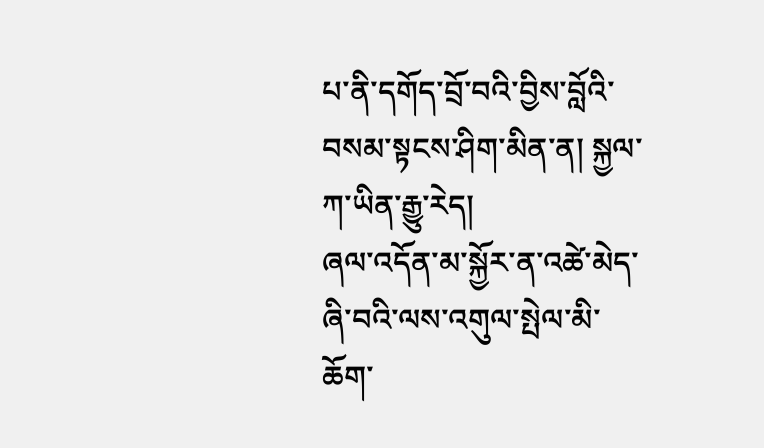པ་ནི་དགོད་བྲོ་བའི་བྱིས་བློའི་བསམ་སྟངས་ཤིག་མིན་ན། སྐྱལ་ཀ་ཡིན་རྒྱུ་རེད།
ཞལ་འདོན་མ་སྐྱོར་ན་འཚེ་མེད་ཞི་བའི་ལས་འགུལ་སྤེལ་མི་ཆོག་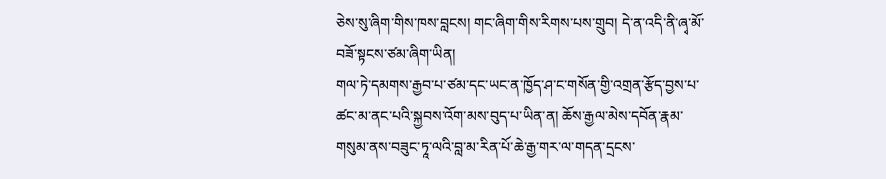ཅེས་སུ་ཞིག་གིས་ཁས་བླངས། གང་ཞིག་གིས་རིགས་པས་གྲུབ། དེ་ན་འདི་ནི་ཞྭ་མོ་བཟོ་སྟངས་ཙམ་ཞིག་ཡིན།
གལ་ཏེ་དམགས་རྒྱབ་པ་ཙམ་དང་ཡང་ན་ཁྱོད་ཤ་ང་གསོན་གྱི་འགྲན་རྩོད་བྱས་པ་ཚང་མ་ནང་པའི་སྐྱབས་འོག་མས་བུད་པ་ཡིན་ན། ཆོས་རྒྱལ་མེས་དབོན་རྣམ་གསུམ་ནས་བཟུང་ཏཱ་ལའི་བླ་མ་རིན་པོ་ཆེ་རྒྱ་གར་ལ་གདན་དྲངས་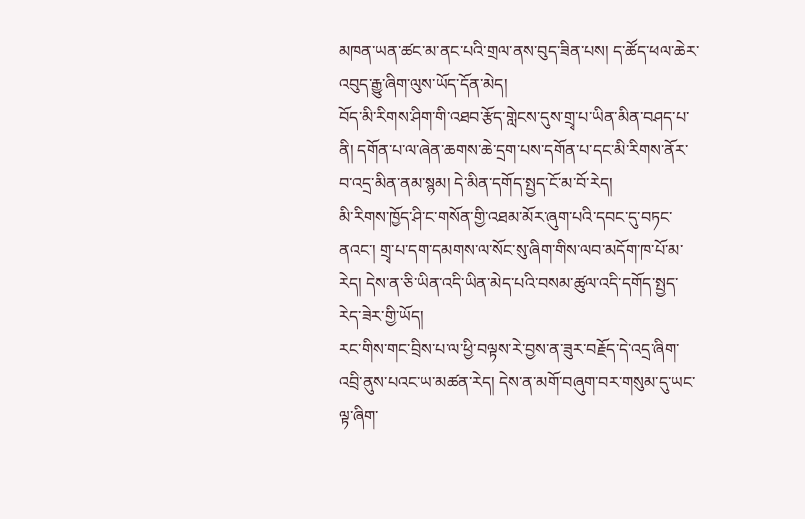མཁན་ཡན་ཚང་མ་ནང་པའི་གྲལ་ནས་བུད་ཟིན་པས། ད་ཚོད་ཕལ་ཆེར་འབུད་རྒྱུ་ཞིག་ལུས་ཡོད་དོན་མེད།
བོད་མི་རིགས་ཤིག་གི་འཐབ་རྩོད་གླེངས་དུས་གྲྭ་པ་ཡིན་མིན་བཤད་པ་ནི། དགོན་པ་ལ་ཞེན་ཆགས་ཆེ་དྲག་པས་དགོན་པ་དང་མི་རིགས་ནོར་བ་འདྲ་མིན་ནམ་སྙམ། དེ་མིན་དགོད་སྤྱད་ངོ་མ་བོ་རེད།
མི་རིགས་ཁྱོད་ཤི་ང་གསོན་གྱི་འཐམ་མོར་ཞུག་པའི་དབང་དུ་བཏང་ནའང་། གྲྭ་པ་དག་དམགས་ལ་སོང་སུ་ཞིག་གིས་ལབ་མདོག་ཁ་པོ་མ་རེད། དེས་ན་ཅི་ཡིན་འདི་ཡིན་མེད་པའི་བསམ་ཚུལ་འདི་དགོད་སྤྱད་རེད་ཟེར་གྱི་ཡོད།
རང་གིས་གང་བྲིས་པ་ལ་ཕྱི་བལྟས་རེ་བྱས་ན་ཟུར་བརྗོད་དེ་འདྲ་ཞིག་འབྲི་ནུས་པའང་ཡ་མཚན་རེད། དེས་ན་མགོ་བཞུག་བར་གསུམ་དུ་ཡང་ལྟ་ཞིག་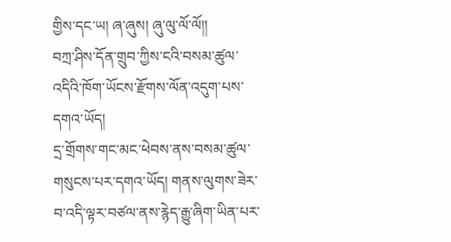གྱིས་དང་ཡ། ཞ་ཞུས། ཞུ་ལུ་ལོ་ལོ།།
བཀྲ་ཤིས་དོན་གྲུབ་ཀྱིས་ངའི་བསམ་ཚུལ་འདིའི་ཁོག་ཡོངས་རྫོགས་ལོན་འདུག་པས་དགའ་ཡོད།
དྲ་གྲོགས་གང་མང་ཕེབས་ནས་བསམ་ཚུལ་གསུངས་པར་དགའ་ཡོད། གནས་ལུགས་ཟེར་བ་འདི་ལྟར་བཙལ་ནས་རྙེད་རྒྱུ་ཞིག་ཡིན་པར་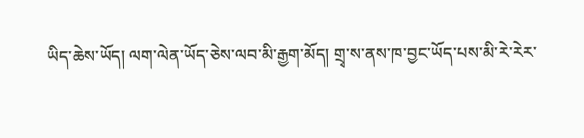ཡིད་ཆེས་ཡོད། ལག་ལེན་ཡོད་ཅེས་ལབ་མི་རྒྱག་མོད། གྲྭ་ས་ནས་ཁ་བྱང་ཡོད་པས་མི་རེ་རེར་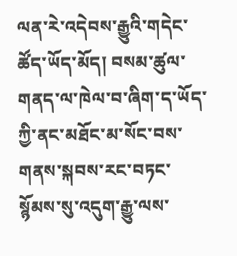ལན་རེ་འདེབས་རྒྱུའི་གདེང་ཚོད་ཡོད་མོད། བསམ་ཚུལ་གནད་ལ་ཁེལ་བ་ཞིག་ད་ཡོད་ཀྱི་ནང་མཐོང་མ་སོང་བས་གནས་སྐབས་རང་བཏང་སྙོམས་སུ་འདུག་རྒྱུ་ལས་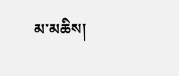མ་མཆིས།